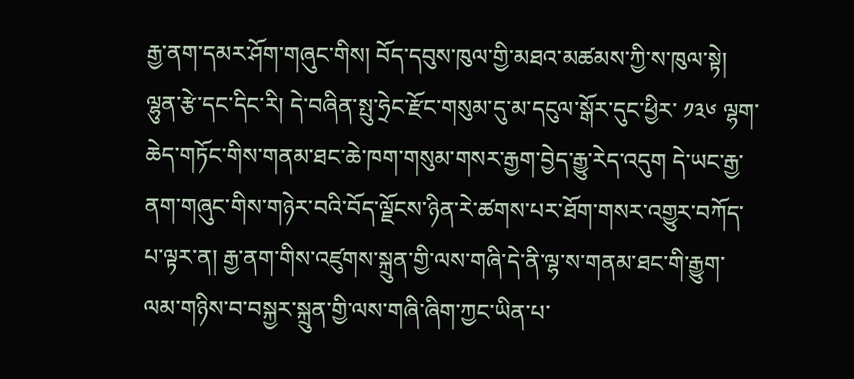རྒྱ་ནག་དམར་ཤོག་གཞུང་གིས། བོད་དབུས་ཁུལ་གྱི་མཐའ་མཚམས་ཀྱི་ས་ཁུལ་སྟེ། ལྷུན་རྩེ་དང་དིང་རི། དེ་བཞིན་སྤུ་ཧྲེང་རྫོང་གསུམ་དུ་མ་དངུལ་སྒོར་དུང་ཕྱིར་ ༡༣༦ ལྷག་ཆེད་གཏོང་གིས་གནམ་ཐང་ཆེ་ཁག་གསུམ་གསར་རྒྱག་བྱེད་རྒྱུ་རེད་འདུག དེ་ཡང་རྒྱ་ནག་གཞུང་གིས་གཉེར་བའི་བོད་ལྗོངས་ཉིན་རེ་ཚགས་པར་ཐོག་གསར་འགྱུར་བཀོད་པ་ལྟར་ན། རྒྱ་ནག་གིས་འཛུགས་སྐྲུན་གྱི་ལས་གཞི་དེ་ནི་ལྷ་ས་གནམ་ཐང་གི་རྒྱུག་ལམ་གཉིས་བ་བསྐྱར་སྐྲུན་གྱི་ལས་གཞི་ཞིག་ཀྱང་ཡིན་པ་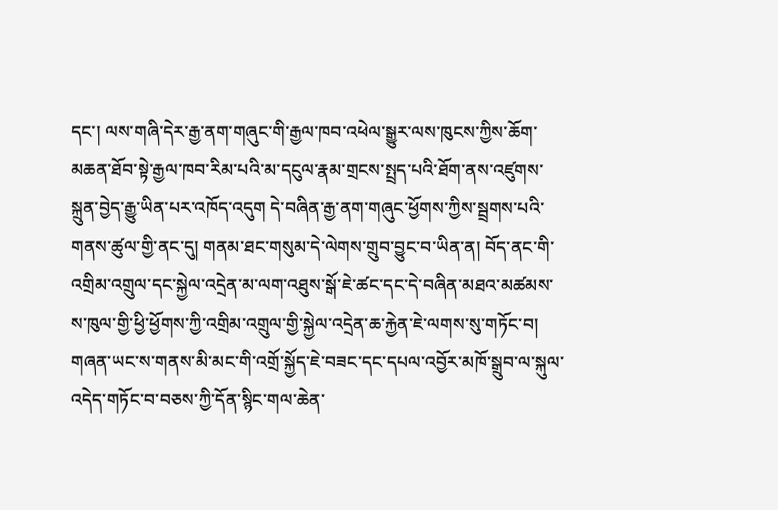དང་། ལས་གཞི་དེར་རྒྱ་ནག་གཞུང་གི་རྒྱལ་ཁབ་འཕེལ་སྒྱུར་ལས་ཁུངས་ཀྱིས་ཆོག་མཆན་ཐོབ་སྟེ་རྒྱལ་ཁབ་རིམ་པའི་མ་དངུལ་རྣམ་གྲངས་སྤྲད་པའི་ཐོག་ནས་འཛུགས་སྐྲུན་བྱེད་རྒྱུ་ཡིན་པར་འཁོད་འདུག དེ་བཞིན་རྒྱ་ནག་གཞུང་ཕྱོགས་ཀྱིས་སྦྲགས་པའི་གནས་ཚུལ་གྱི་ནང་དུ། གནམ་ཐང་གསུམ་དེ་ལེགས་གྲུབ་བྱུང་བ་ཡིན་ན། བོད་ནང་གི་འགྲིམ་འགྲུལ་དང་སྐྱེལ་འདྲེན་མ་ལག་འཐུས་སྒོ་ཇེ་ཚང་དང་དེ་བཞིན་མཐའ་མཚམས་ས་ཁུལ་གྱི་ཕྱི་ཕྱོགས་ཀྱི་འགྲིམ་འགྲུལ་གྱི་སྐྱེལ་འདྲེན་ཆ་རྐྱེན་ཇེ་ལགས་སུ་གཏོང་བ། གཞན་ཡང་ས་གནས་མི་མང་གི་འགྲོ་སྐྱོད་ཇེ་བཟང་དང་དཔལ་འབྱོར་མཁོ་སྒྲུབ་ལ་སྐུལ་འདེད་གཏོང་བ་བཅས་ཀྱི་དོན་སྙིང་གལ་ཆེན་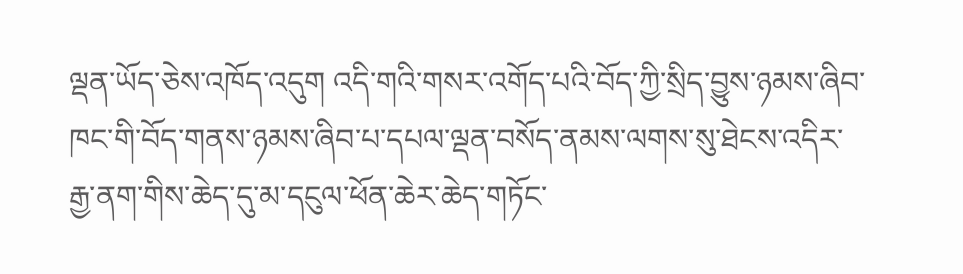ལྡན་ཡོད་ཅེས་འཁོད་འདུག འདི་གའི་གསར་འགོད་པའི་བོད་ཀྱི་སྲིད་བྱུས་ཉམས་ཞིབ་ཁང་གི་བོད་གནས་ཉམས་ཞིབ་པ་དཔལ་ལྡན་བསོད་ནམས་ལགས་སུ་ཐེངས་འདིར་རྒྱ་ནག་གིས་ཆེད་དུ་མ་དངུལ་ཕོན་ཆེར་ཆེད་གཏོང་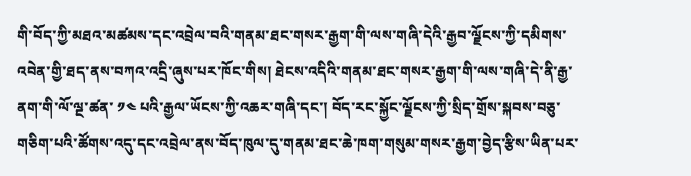གི་བོད་ཀྱི་མཐའ་མཚམས་དང་འབྲེལ་བའི་གནམ་ཐང་གསར་རྒྱག་གི་ལས་གཞི་དེའི་རྒྱབ་ལྗོངས་ཀྱི་དམིགས་འབེན་གྱི་ཐད་ནས་བཀའ་འདྲི་ཞུས་པར་ཁོང་གིས། ཐེངས་འདིའི་གནམ་ཐང་གསར་རྒྱག་གི་ལས་གཞི་དེ་ནི་རྒྱ་ནག་གི་ལོ་ལྔ་ཚན་ ༡༤ པའི་རྒྱལ་ཡོངས་ཀྱི་འཆར་གཞི་དང་། བོད་རང་སྐྱོང་ལྗོངས་ཀྱི་སྲིད་གྲོས་སྐབས་བཅུ་གཅིག་པའི་ཚོགས་འདུ་དང་འབྲེལ་ནས་བོད་ཁུལ་དུ་གནམ་ཐང་ཆེ་ཁག་གསུམ་གསར་རྒྱག་བྱེད་རྩིས་ཡིན་པར་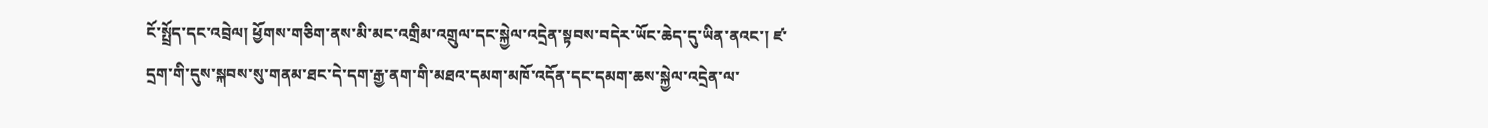ངོ་སྤྲོད་དང་འབྲེལ། ཕྱོགས་གཅིག་ནས་མི་མང་འགྲིམ་འགྲུལ་དང་སྐྱེལ་འདྲེན་སྟབས་བདེར་ཡོང་ཆེད་དུ་ཡིན་ནའང་། ཛ་དྲག་གི་དུས་སྐབས་སུ་གནམ་ཐང་དེ་དག་རྒྱ་ནག་གི་མཐའ་དམག་མཁོ་འདོན་དང་དམག་ཆས་སྐྱེལ་འདྲེན་ལ་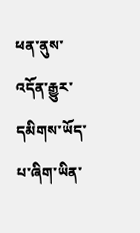ཕན་ནུས་འདོན་རྒྱུར་དམིགས་ཡོད་པ་ཞིག་ཡིན་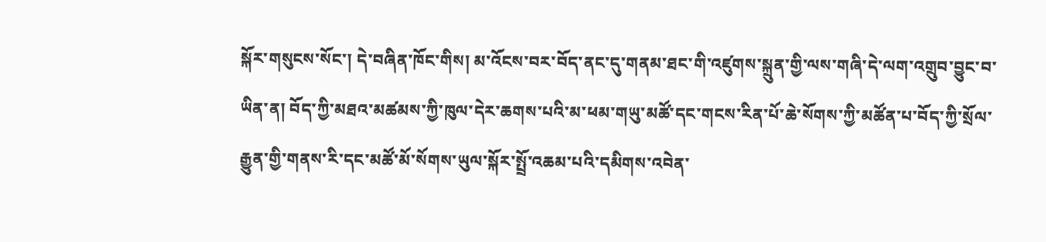སྐོར་གསུངས་སོང་། དེ་བཞིན་ཁོང་གིས། མ་འོངས་བར་བོད་ནང་དུ་གནམ་ཐང་གི་འཛུགས་སྐྲུན་གྱི་ལས་གཞི་དེ་ལག་འགྲུབ་བྱུང་བ་ཡིན་ན། བོད་ཀྱི་མཐའ་མཚམས་ཀྱི་ཁུལ་དེར་ཆགས་པའི་མ་ཕམ་གཡུ་མཚོ་དང་གངས་རིན་པོ་ཆེ་སོགས་ཀྱི་མཚོན་པ་བོད་ཀྱི་སྲོལ་རྒྱུན་གྱི་གནས་རི་དང་མཚོ་མོ་སོགས་ཡུལ་སྐོར་སྤྲོ་འཆམ་པའི་དམིགས་འབེན་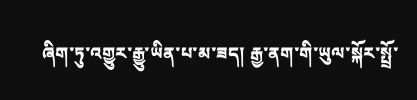ཞིག་ཏུ་འགྱུར་རྒྱུ་ཡིན་པ་མ་ཟད། རྒྱ་ནག་གི་ཡུལ་སྐོར་སྤྲོ་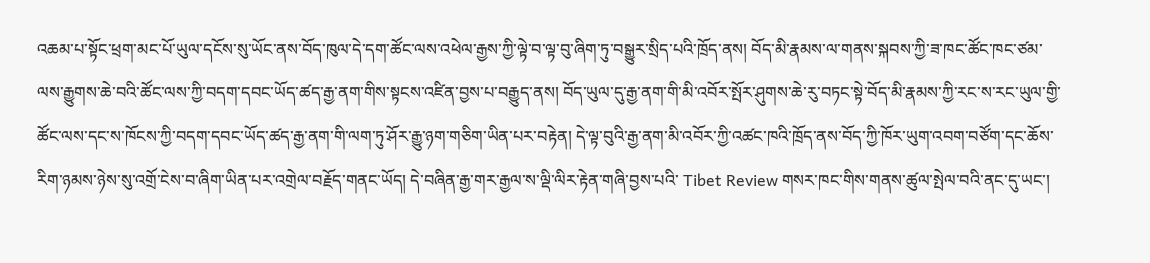འཆམ་པ་སྟོང་ཕྲག་མང་པོ་ཡུལ་དངོས་སུ་ཡོང་ནས་བོད་ཁུལ་དེ་དག་ཚོང་ལས་འཕེལ་རྒྱས་ཀྱི་ལྟེ་བ་ལྟ་བུ་ཞིག་ཏུ་བསྒྱུར་སྲིད་པའི་ཁྲོད་ནས། བོད་མི་རྣམས་ལ་གནས་སྐབས་ཀྱི་ཟ་ཁང་ཚོང་ཁང་ཙམ་ལས་རྒྱུགས་ཆེ་བའི་ཚོང་ལས་ཀྱི་བདག་དབང་ཡོད་ཚད་རྒྱ་ནག་གིས་སྟངས་འཛིན་བྱས་པ་བརྒྱུད་ནས། བོད་ཡུལ་དུ་རྒྱ་ནག་གི་མི་འབོར་སྤོར་ཤུགས་ཆེ་རུ་བཏང་སྟེ་བོད་མི་རྣམས་ཀྱི་རང་ས་རང་ཡུལ་གྱི་ཚོང་ལས་དང་ས་ཁོངས་ཀྱི་བདག་དབང་ཡོད་ཚད་རྒྱ་ནག་གི་ལག་ཏུ་ཤོར་རྒྱུ་ཉག་གཅིག་ཡིན་པར་བརྟེན། དེ་ལྟ་བུའི་རྒྱ་ནག་མི་འབོར་ཀྱི་འཚང་ཁའི་ཁྲོད་ནས་བོད་ཀྱི་ཁོར་ཡུག་འབག་བཙོག་དང་ཆོས་རིག་ཉམས་ཉེས་སུ་འགྲོ་ངེས་བ་ཞིག་ཡིན་པར་འགྲེལ་བརྗོད་གནང་ཡོད། དེ་བཞིན་རྒྱ་གར་རྒྱལ་ས་ལྡི་ལིར་རྟེན་གཞི་བྱས་པའི་ Tibet Review གསར་ཁང་གིས་གནས་ཚུལ་སྤེལ་བའི་ནང་དུ་ཡང་།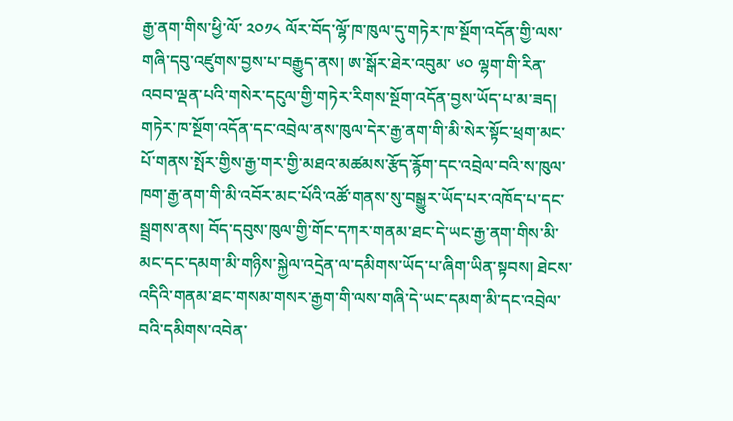རྒྱ་ནག་གིས་ཕྱི་ལོ་ ༢༠༡༨ ལོར་བོད་ལྷོ་ཁ་ཁུལ་དུ་གཏེར་ཁ་སྔོག་འདོན་གྱི་ལས་གཞི་དབུ་འཛུགས་བྱས་པ་བརྒྱུད་ནས། ཨ་སྒོར་ཐེར་འབུམ་ ༦༠ ལྷག་གི་རིན་འབབ་ལྡན་པའི་གསེར་དངུལ་གྱི་གཏེར་རིགས་སྔོག་འདོན་བྱས་ཡོད་པ་མ་ཟད། གཏེར་ཁ་སྔོག་འདོན་དང་འབྲེལ་ནས་ཁུལ་དེར་རྒྱ་ནག་གི་མི་སེར་སྟོང་ཕྲག་མང་པོ་གནས་སྤོར་གྱིས་རྒྱ་གར་གྱི་མཐའ་མཚམས་རྩོད་རྙོག་དང་འབྲེལ་བའི་ས་ཁུལ་ཁག་རྒྱ་ནག་གི་མི་འབོར་མང་པོའི་འཚོ་གནས་སུ་བསྒྱུར་ཡོད་པར་འཁོད་པ་དང་སྦྲགས་ནས། བོད་དབུས་ཁུལ་གྱི་གོང་དཀར་གནམ་ཐང་དེ་ཡང་རྒྱ་ནག་གིས་མི་མང་དང་དམག་མི་གཉིས་སྐྱེལ་འདྲེན་ལ་དམིགས་ཡོད་པ་ཞིག་ཡིན་སྟབས། ཐེངས་འདིའི་གནམ་ཐང་གསམ་གསར་རྒྱག་གི་ལས་གཞི་དེ་ཡང་དམག་མི་དང་འབྲེལ་བའི་དམིགས་འབེན་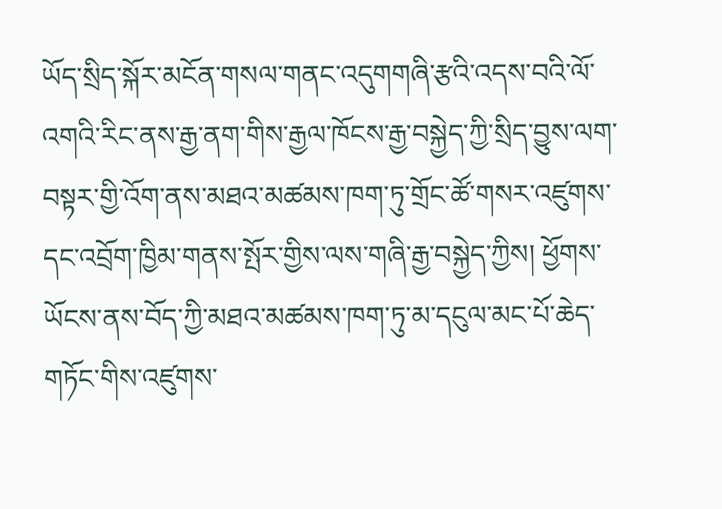ཡོད་སྲིད་སྐོར་མངོན་གསལ་གནང་འདུགགཞི་རྩའི་འདས་བའི་ལོ་འགའི་རིང་ནས་རྒྱ་ནག་གིས་རྒྱལ་ཁོངས་རྒྱ་བསྐྱེད་ཀྱི་སྲིད་བྱུས་ལག་བསྟར་གྱི་འོག་ནས་མཐའ་མཚམས་ཁག་ཏུ་གྲོང་ཚོ་གསར་འཛུགས་དང་འབྲོག་ཁྱིམ་གནས་སྤོར་གྱིས་ལས་གཞི་རྒྱ་བསྐྱེད་ཀྱིས། ཕྱོགས་ཡོངས་ནས་བོད་ཀྱི་མཐའ་མཚམས་ཁག་ཏུ་མ་དངུལ་མང་པོ་ཆེད་གཏོང་གིས་འཛུགས་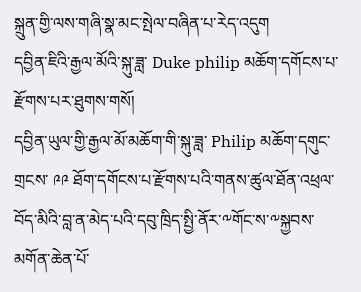སྐྲུན་གྱི་ལས་གཞི་སྣ་མང་སྤེལ་བཞིན་པ་རེད་འདུག
དབྱིན་ཇིའི་རྒྱལ་མོའི་སྐུ་ཟླ་ Duke philip མཆོག་དགོངས་པ་རྫོགས་པར་ཐུགས་གསོ།
དབྱིན་ཡུལ་གྱི་རྒྱལ་མོ་མཆོག་གི་སྐུ་ཟླ་ Philip མཆོག་དགུང་གྲངས་ ༩༩ ཐོག་དགོངས་པ་རྫོགས་པའི་གནས་ཚུལ་ཐོན་འཕྲལ་བོད་མིའི་བླ་ན་མེད་པའི་དབུ་ཁྲིད་སྤྱི་ནོར་༸གོང་ས་༸སྐྱབས་མགོན་ཆེན་པོ་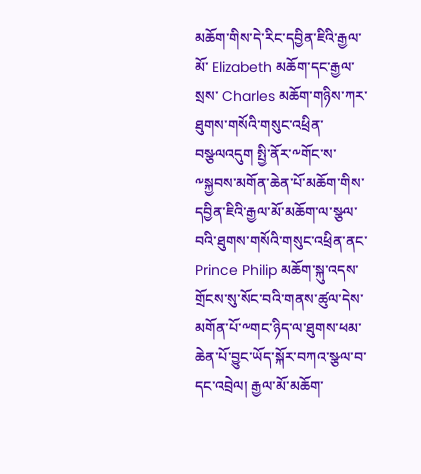མཆོག་གིས་དེ་རིང་དབྱིན་ཇིའི་རྒྱལ་མོ་ Elizabeth མཆོག་དང་རྒྱལ་སྲས་ Charles མཆོག་གཉིས་ཀར་ཐུགས་གསོའི་གསུང་འཕྲིན་བསྩལའདུག སྤྱི་ནོར་༸གོང་ས་༸སྐྱབས་མགོན་ཆེན་པོ་མཆོག་གིས་དབྱིན་ཇིའི་རྒྱལ་མོ་མཆོག་ལ་སྩལ་བའི་ཐུགས་གསོའི་གསུང་འཕྲིན་ནང་ Prince Philip མཆོག་སྐུ་འདས་གྲོངས་སུ་སོང་བའི་གནས་ཚུལ་དེས་མགོན་པོ་༸གང་ཉིད་ལ་ཐུགས་ཕམ་ཆེན་པོ་བྱུང་ཡོད་སྐོར་བཀའ་སྩལ་བ་དང་འབྲེལ། རྒྱལ་མོ་མཆོག་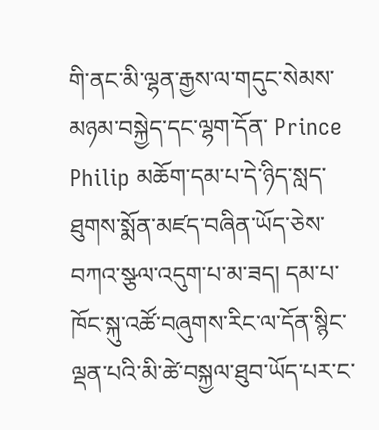གི་ནང་མི་ལྷན་རྒྱས་ལ་གདུང་སེམས་མཉམ་བསྐྱེད་དང་ལྷག་དོན་ Prince Philip མཆོག་དམ་པ་དེ་ཉིད་སླད་ཐུགས་སྨོན་མཛད་བཞིན་ཡོད་ཅེས་བཀའ་སྩལ་འདུག་པ་མ་ཟད། དམ་པ་ཁོང་སྐུ་འཚོ་བཞུགས་རིང་ལ་དོན་སྙིང་ལྡན་པའི་མི་ཚེ་བསྐྱལ་ཐུབ་ཡོད་པར་ང་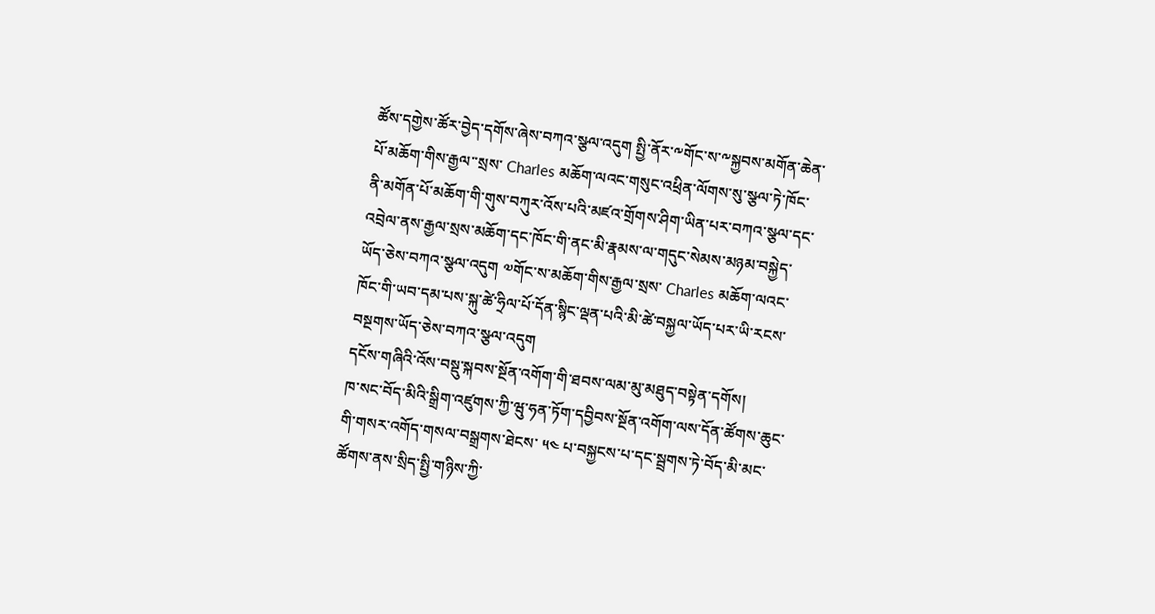ཚོས་དགྱེས་ཚོར་བྱེད་དགོས་ཞེས་བཀའ་སྩལ་འདུག སྤྱི་ནོར་༸གོང་ས་༸སྐྱབས་མགོན་ཆེན་པོ་མཆོག་གིས་རྒྱལ་་སྲས་ Charles མཆོག་ལའང་གསུང་འཕྲིན་ལོགས་སུ་སྩལ་ཏེ་ཁོང་ནི་མགོན་པོ་མཆོག་གི་གུས་བཀུར་འོས་པའི་མཛའ་གྲོགས་ཤིག་ཡིན་པར་བཀའ་སྩལ་དང་འབྲེལ་ནས་རྒྱལ་སྲས་མཆོག་དང་ཁོང་གི་ནང་མི་རྣམས་ལ་གདུང་སེམས་མཉམ་བསྐྱེད་ཡོད་ཅེས་བཀའ་སྩལ་འདུག ༧གོང་ས་མཆོག་གིས་རྒྱལ་སྲས་ Charles མཆོག་ལའང་ཁོང་གི་ཡབ་དམ་པས་སྐུ་ཚེ་ཧྲིལ་པོ་དོན་སྙིང་ལྡན་པའི་མི་ཚེ་བསྐྱལ་ཡོད་པར་ཡི་རངས་བསྔགས་ཡོད་ཅེས་བཀའ་སྩལ་འདུག
དངོས་གཞིའི་འོས་བསྡུ་སྐབས་སྔོན་འགོག་གི་ཐབས་ལམ་མུ་མཐུད་བསྟེན་དགོས།
ཁ་སང་བོད་མིའི་སྒྲིག་འཛུགས་ཀྱི་ཝུ་ཧན་ཏོག་དབྱིབས་སྔོན་འགོག་ལས་དོན་ཚོགས་ཆུང་གི་གསར་འགོད་གསལ་བསྒྲགས་ཐེངས་ ༥༤ པ་བསྐྱངས་པ་དང་སྦྲགས་ཏེ་བོད་མི་མང་ཚོགས་ནས་སྲིད་སྤྱི་གཉིས་ཀྱི་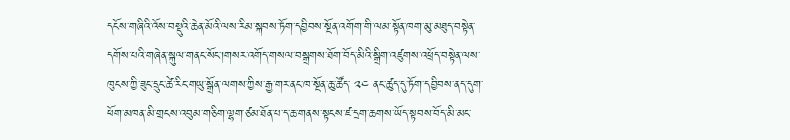དངོས་གཞིའི་འོས་བསྡུའི་ཆེན་མོའི་ལས་རིམ་སྐབས་ཏོག་དབྱིབས་སྔོན་འགོག་གི་ལམ་སྟོན་ཁག་མུ་མཐུད་བསྟེན་དགོས་པའི་གཞེན་སྐུལ་གནང་སོང་།གསར་འགོད་གསལ་བསྒྲགས་ཐོག་བོད་མིའི་སྒྲིག་འཛུགས་འཕྲོད་བསྟེན་ལས་ཁུངས་ཀྱི་ཟུང་དྲུང་ཚེ་རིང་གཡུ་སྒྲོན་ལགས་ཀྱིས་རྒྱ་གར་ནང་ཁ་སྔོན་ཆུ་ཚོད་ ༢༤ ནང་ཚུད་དུ་ཏོག་དབྱིབས་ནད་དུག་ཕོག་མཁན་མི་གྲངས་འབུམ་གཅིག་ལྷག་ཙམ་ཐོན་པ་ད་ཆ་གནས་སྟངས་ཛ་དྲག་ཆགས་ཡོད་སྟབས་བོད་མི་མང་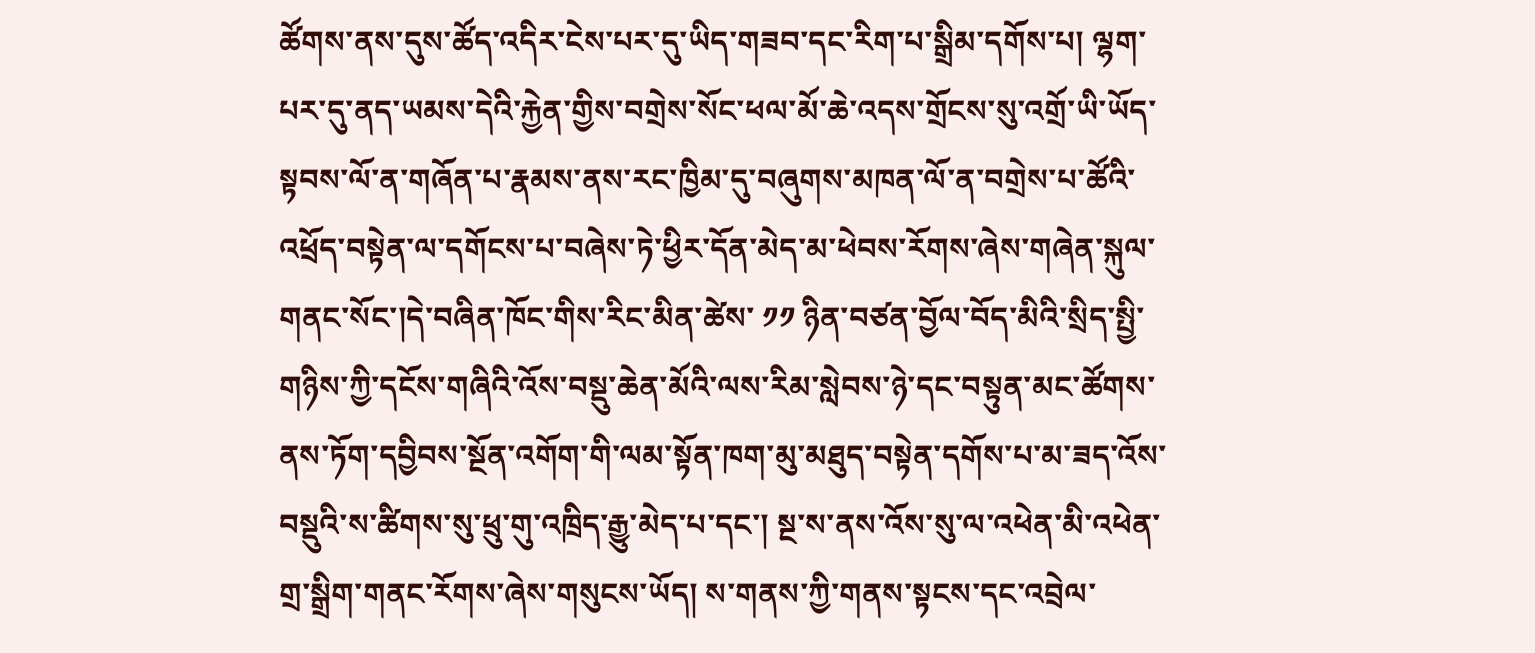ཚོགས་ནས་དུས་ཚོད་འདིར་ངེས་པར་དུ་ཡིད་གཟབ་དང་རིག་པ་སྒྲིམ་དགོས་པ། ལྷག་པར་དུ་ནད་ཡམས་དེའི་རྐྱེན་གྱིས་བགྲེས་སོང་ཕལ་མོ་ཆེ་འདས་གྲོངས་སུ་འགྲོ་ཡི་ཡོད་སྟབས་ལོ་ན་གཞོན་པ་རྣམས་ནས་རང་ཁྱིམ་དུ་བཞུགས་མཁན་ལོ་ན་བགྲེས་པ་ཚོའི་འཕྲོད་བསྟེན་ལ་དགོངས་པ་བཞེས་ཏེ་ཕྱིར་དོན་མེད་མ་ཕེབས་རོགས་ཞེས་གཞེན་སྐུལ་གནང་སོང་།དེ་བཞིན་ཁོང་གིས་རིང་མིན་ཚེས་ ༡༡ ཉིན་བཙན་བྱོལ་བོད་མིའི་སྲིད་སྤྱི་གཉིས་ཀྱི་དངོས་གཞིའི་འོས་བསྡུ་ཆེན་མོའི་ལས་རིམ་སླེབས་ཉེ་དང་བསྟུན་མང་ཚོགས་ནས་ཏོག་དབྱིབས་སྔོན་འགོག་གི་ལམ་སྟོན་ཁག་མུ་མཐུད་བསྟེན་དགོས་པ་མ་ཟད་འོས་བསྡུའི་ས་ཚིགས་སུ་ཕྲུ་གུ་འཁྲིད་རྒྱུ་མེད་པ་དང་། སྔ་ས་ནས་འོས་སུ་ལ་འཕེན་མི་འཕེན་གྲ་སྒྲིག་གནང་རོགས་ཞེས་གསུངས་ཡོད། ས་གནས་ཀྱི་གནས་སྟངས་དང་འབྲེལ་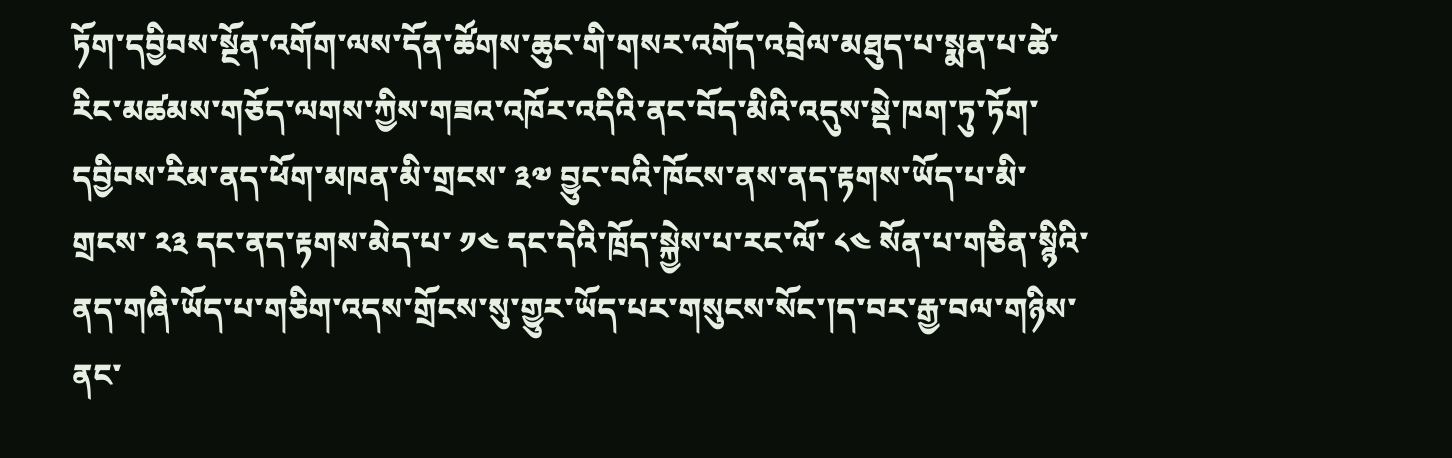ཏོག་དབྱིབས་སྔོན་འགོག་ལས་དོན་ཚོགས་ཆུང་གི་གསར་འགོད་འབྲེལ་མཐུད་པ་སྨན་པ་ཚེ་རིང་མཚམས་གཅོད་ལགས་ཀྱིས་གཟའ་འཁོར་འདིའི་ནང་བོད་མིའི་འདུས་སྡེ་ཁག་ཏུ་ཏོག་དབྱིབས་རིམ་ནད་ཕོག་མཁན་མི་གྲངས་ ༣༧ བྱུང་བའི་ཁོངས་ནས་ནད་རྟགས་ཡོད་པ་མི་གྲངས་ ༢༣ དང་ནད་རྟགས་མེད་པ་ ༡༤ དང་དེའི་ཁྲོད་སྐྱེས་པ་རང་ལོ་ ༨༤ སོན་པ་གཅིན་སྙིའི་ནད་གཞི་ཡོད་པ་གཅིག་འདས་གྲོངས་སུ་གྱུར་ཡོད་པར་གསུངས་སོང་།ད་བར་རྒྱ་བལ་གཉིས་ནང་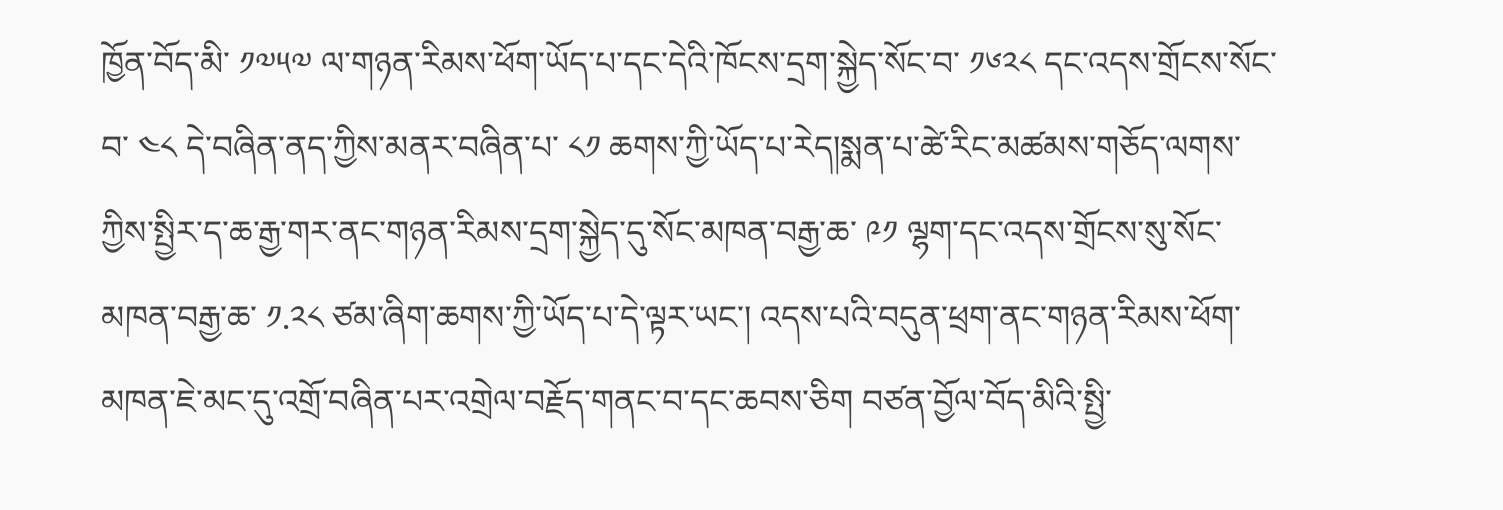ཁྱོན་བོད་མི་ ༡༧༥༧ ལ་གཉན་རིམས་ཕོག་ཡོད་པ་དང་དེའི་ཁོངས་དྲག་སྐྱེད་སོང་བ་ ༡༦༢༨ དང་འདས་གྲོངས་སོང་བ་ ༤༨ དེ་བཞིན་ནད་ཀྱིས་མནར་བཞིན་པ་ ༨༡ ཆགས་ཀྱི་ཡོད་པ་རེད།སྨན་པ་ཚེ་རིང་མཚམས་གཅོད་ལགས་ཀྱིས་སྤྱིར་ད་ཆ་རྒྱ་གར་ནང་གཉན་རིམས་དྲག་སྐྱེད་དུ་སོང་མཁན་བརྒྱ་ཆ་ ༩༡ ལྷག་དང་འདས་གྲོངས་སུ་སོང་མཁན་བརྒྱ་ཆ་ ༡.༢༨ ཙམ་ཞིག་ཆགས་ཀྱི་ཡོད་པ་དེ་ལྟར་ཡང་། འདས་པའི་བདུན་ཕྲག་ནང་གཉན་རིམས་ཕོག་མཁན་ཇེ་མང་དུ་འགྲོ་བཞིན་པར་འགྲེལ་བརྗོད་གནང་བ་དང་ཆབས་ཅིག བཙན་བྱོལ་བོད་མིའི་སྤྱི་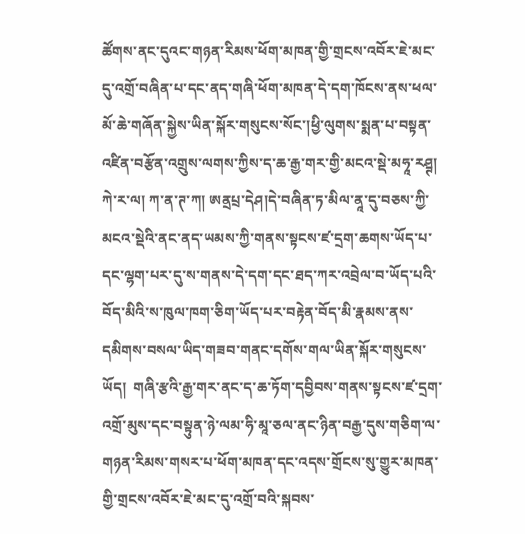ཚོགས་ནང་དུའང་གཉན་རིམས་ཕོག་མཁན་གྱི་གྲངས་འབོར་ཇེ་མང་དུ་འགྲོ་བཞིན་པ་དང་ནད་གཞི་ཕོག་མཁན་དེ་དག་ཁོངས་ནས་ཕལ་མོ་ཆེ་གཞོན་སྐྱེས་ཡིན་སྐོར་གསུངས་སོང་།ཕྱི་ལུགས་སྨན་པ་བསྟན་འཛིན་བརྩོན་འགྲུས་ལགས་ཀྱིས་ད་ཆ་རྒྱ་གར་གྱི་མངའ་སྡེ་མཧཱ་རཤྚ། ཀེ་ར་ལ། ཀ་ན་ཊ་ཀ། ཨནྲཔྲ་དེཤ།དེ་བཞིན་ཏ་མིལ་ནཱ་དུ་བཅས་ཀྱི་མངའ་སྡེའི་ནང་ནད་ཡམས་ཀྱི་གནས་སྟངས་ཛ་དྲག་ཆགས་ཡོད་པ་དང་ལྷག་པར་དུ་ས་གནས་དེ་དག་དང་ཐད་ཀར་འབྲེལ་བ་ཡོད་པའི་བོད་མིའི་ས་ཁུལ་ཁག་ཅིག་ཡོད་པར་བརྟེན་བོད་མི་རྣམས་ནས་དམིགས་བསལ་ཡིད་གཟབ་གནང་དགོས་གལ་ཡིན་སྐོར་གསུངས་ཡོད།  གཞི་རྩའི་རྒྱ་གར་ནང་ད་ཆ་ཏོག་དབྱིབས་གནས་སྟངས་ཛ་དྲག་འགྲོ་མུས་དང་བསྟུན་ཉེ་ལམ་ཧི་མཱ་ཅལ་ནང་ཉིན་བརྒྱ་དུས་གཅིག་ལ་གཉན་རིམས་གསར་པ་ཕོག་མཁན་དང་འདས་གྲོངས་སུ་གྱུར་མཁན་གྱི་གྲངས་འབོར་ཇེ་མང་དུ་འགྲོ་བའི་སྐབས་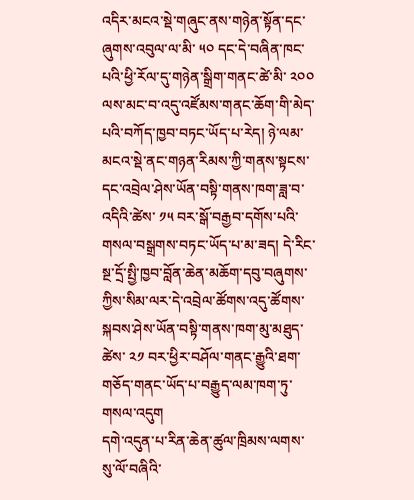འདིར་མངའ་སྡེ་གཞུང་ནས་གཉེན་སྟོན་དང་ཞུགས་འབུལ་ལ་མི་ ༥༠ དང་དེ་བཞིན་ཁང་པའི་ཕྱི་རོལ་དུ་གཉེན་སྒྲིག་གནང་ཚེ་མི་ ༢༠༠ ལས་མང་བ་འདུ་འཛོམས་གནང་ཆོག་གི་མེད་པའི་བཀོད་ཁྱབ་བཏང་ཡོད་པ་རེད། ཉེ་ལམ་མངའ་སྡེ་ནང་གཉན་རིམས་ཀྱི་གནས་སྟངས་དང་འབྲེལ་ཤེས་ཡོན་བསྟི་གནས་ཁག་ཟླ་བ་འདིའི་ཚེས་ ༡༥ བར་སྒོ་བརྒྱབ་དགོས་པའི་གསལ་བསྒྲགས་བཏང་ཡོད་པ་མ་ཟད། དེ་རིང་སྔ་དྲོ་སྤྱི་ཁྱབ་བློན་ཆེན་མཆོག་དབུ་བཞུགས་ཀྱིས་སིམ་ལར་དེ་འབྲེལ་ཚོགས་འདུ་ཚོགས་སྐབས་ཤེས་ཡོན་བསྟི་གནས་ཁག་མུ་མཐུད་ཚེས་ ༢༡ བར་ཕྱིར་བཤོལ་གནང་རྒྱུའི་ཐག་གཅོད་གནང་ཡོད་པ་བརྒྱུད་ལམ་ཁག་ཏུ་གསལ་འདུག
དགེ་འདུན་པ་རིན་ཆེན་ཚུལ་ཁྲིམས་ལགས་སུ་ལོ་བཞིའི་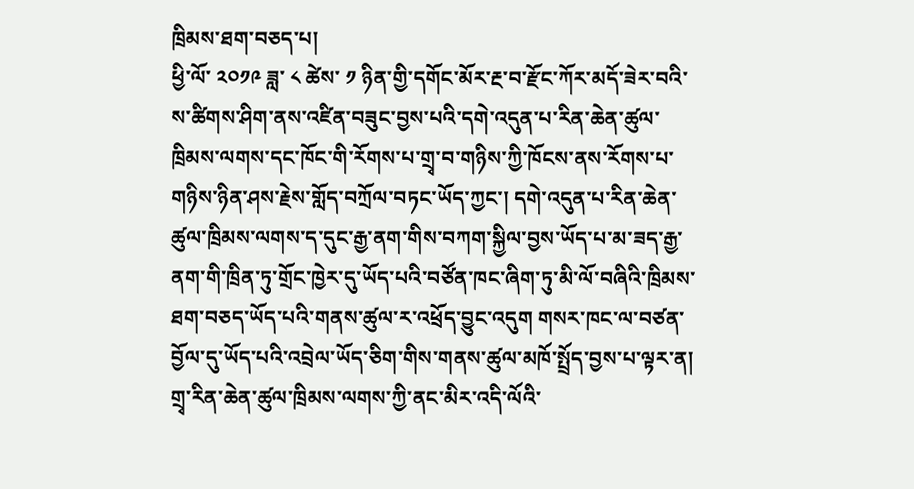ཁྲིམས་ཐག་བཅད་པ།
ཕྱི་ལོ་ ༢༠༡༩ ཟླ་ ༨ ཚེས་ ༡ ཉིན་གྱི་དགོང་མོར་རྔ་བ་རྫོང་ཀོར་མདོ་ཟེར་བའི་ས་ཚིགས་ཤིག་ནས་འཛིན་བཟུང་བྱས་པའི་དགེ་འདུན་པ་རིན་ཆེན་ཚུལ་ཁྲིམས་ལགས་དང་ཁོང་གི་རོགས་པ་གྲྭ་བ་གཉིས་ཀྱི་ཁོངས་ནས་རོགས་པ་གཉིས་ཉིན་ཤས་རྗེས་གློད་བཀྲོལ་བཏང་ཡོད་ཀྱང་། དགེ་འདུན་པ་རིན་ཆེན་ཚུལ་ཁྲིམས་ལགས་ད་དུང་རྒྱ་ནག་གིས་བཀག་སྐྱིལ་བྱས་ཡོད་པ་མ་ཟད་རྒྱ་ནག་གི་ཁྲིན་ཏུ་གྲོང་ཁྱེར་དུ་ཡོད་པའི་བཙོན་ཁང་ཞིག་ཏུ་མི་ལོ་བཞིའི་ཁྲིམས་ཐག་བཅད་ཡོད་པའི་གནས་ཚུལ་ར་འཕྲོད་བྱུང་འདུག གསར་ཁང་ལ་བཙན་བྱོལ་དུ་ཡོད་པའི་འབྲེལ་ཡོད་ཅིག་གིས་གནས་ཚུལ་མཁོ་སྤྲོད་བྱས་པ་ལྟར་ན། གྲྭ་རིན་ཆེན་ཚུལ་ཁྲིམས་ལགས་ཀྱི་ནང་མིར་འདི་ལོའི་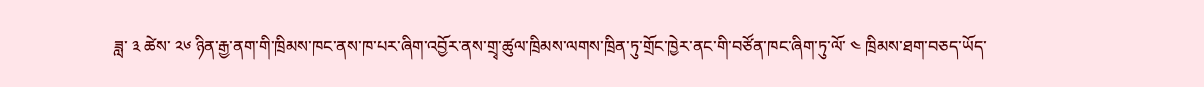ཟླ་ ༣ ཚེས་ ༢༦ ཉིན་རྒྱ་ནག་གི་ཁྲིམས་ཁང་ནས་ཁ་པར་ཞིག་འབྱོར་ནས་གྲྭ་ཚུལ་ཁྲིམས་ལགས་ཁྲིན་ཏུ་གྲོང་ཁྱེར་ནང་གི་བཙོན་ཁང་ཞིག་ཏུ་ལོ་ ༤ ཁྲིམས་ཐག་བཅད་ཡོད་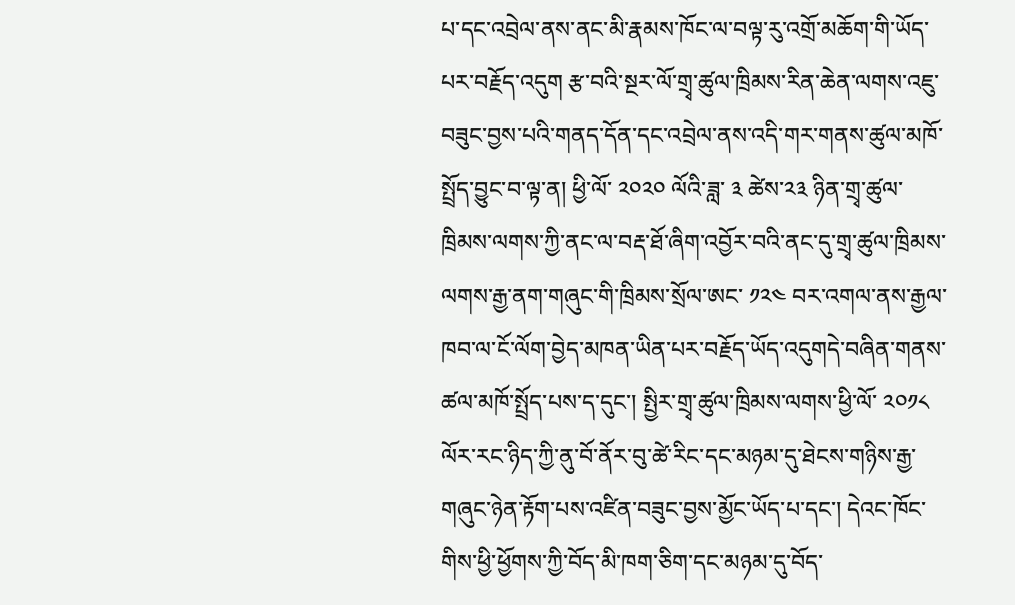པ་དང་འབྲེལ་ནས་ནང་མི་རྣམས་ཁོང་ལ་བལྟ་རུ་འགྲོ་མཆོག་གི་ཡོད་པར་བརྗོད་འདུག རྩ་བའི་སྔར་ལོ་གྲྭ་ཚུལ་ཁྲིམས་རིན་ཆེན་ལགས་འཇུ་བཟུང་བྱས་པའི་གནད་དོན་དང་འབྲེལ་ནས་འདི་གར་གནས་ཚུལ་མཁོ་སྤྲོད་བྱུང་བ་ལྟ་ན། ཕྱི་ལོ་ ༢༠༢༠ ལོའི་ཟླ་ ༣ ཚེས་༢༣ ཉིན་གྲྭ་ཚུལ་ཁྲིམས་ལགས་ཀྱི་ནང་ལ་བརྡ་ཐོ་ཞིག་འབྱོར་བའི་ནང་དུ་གྲྭ་ཚུལ་ཁྲིམས་ལགས་རྒྱ་ནག་གཞུང་གི་ཁྲིམས་སྲོལ་ཨང་ ༡༢༤ བར་འགལ་ནས་རྒྱལ་ཁབ་ལ་ངོ་ལོག་བྱེད་མཁན་ཡིན་པར་བརྗོད་ཡོད་འདུགདེ་བཞིན་གནས་ཚལ་མཁོ་སྤྲོད་པས་ད་དུང་། སྤྱིར་གྲྭ་ཚུལ་ཁྲིམས་ལགས་ཕྱི་ལོ་ ༢༠༡༨ ལོར་རང་ཉིད་ཀྱི་ནུ་བོ་ནོར་བུ་ཚེ་རིང་དང་མཉམ་དུ་ཐེངས་གཉིས་རྒྱ་གཞུང་ཉེན་རྟོག་པས་འཛིན་བཟུང་བྱས་མྱོང་ཡོད་པ་དང་། དེའང་ཁོང་གིས་ཕྱི་ཕྱོགས་ཀྱི་བོད་མི་ཁག་ཅིག་དང་མཉམ་དུ་བོད་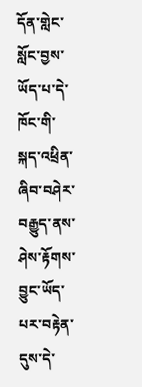དོན་གླེང་སློང་བྱས་ཡོད་པ་དེ་ཁོང་གི་སྐད་འཕྲིན་ཞིབ་བཤེར་བརྒྱུད་ནས་ཤེས་རྟོགས་བྱུང་ཡོད་པར་བརྟེན་དུས་དེ་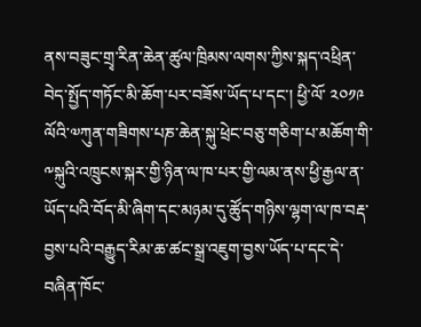ནས་བཟུང་གྲྭ་རིན་ཆེན་ཚུལ་ཁྲིམས་ལགས་ཀྱིས་སྐད་འཕྲིན་བེད་སྤྱོད་གཏོང་མི་ཆོག་པར་བཟོས་ཡོད་པ་དང་། ཕྱི་ལོ་ ༢༠༡༩ ལོའི་༧ཀུན་གཟིགས་པཎ་ཆེན་སྐུ་ཕྲེང་བཅུ་གཅིག་པ་མཆོག་གི་༸སྐུའི་འཁྲུངས་སྐར་གྱི་ཉིན་ལ་ཁ་པར་གྱི་ལམ་ནས་ཕྱི་རྒྱལ་ན་ཡོད་པའི་བོད་མི་ཞིག་དང་མཉམ་དུ་ཚོུད་གཉིས་ལྷག་ལ་ཁ་བརྡ་བྱས་པའི་བརྒྱུད་རིམ་ཆ་ཚང་སྒྲ་འཇུག་བྱས་ཡོད་པ་དང་དེ་བཞིན་ཁོང་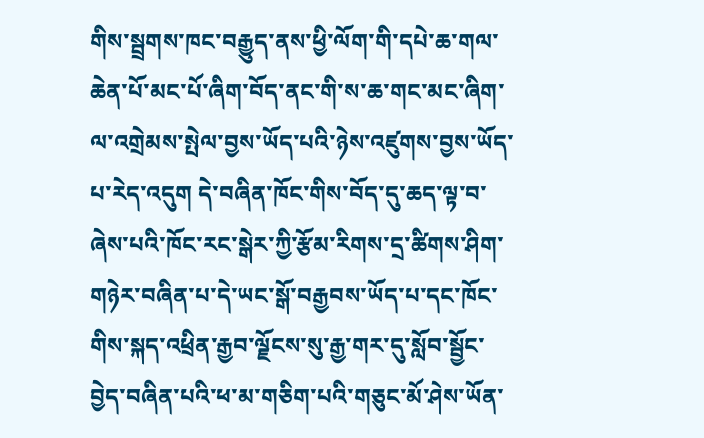གིས་སྦྲགས་ཁང་བརྒྱུད་ནས་ཕྱི་ལོག་གི་དཔེ་ཆ་གལ་ཆེན་པོ་མང་པོ་ཞིག་བོད་ནང་གི་ས་ཆ་གང་མང་ཞིག་ལ་འགྲེམས་སྤེལ་བྱས་ཡོད་པའི་ཉེས་འཛུགས་བྱས་ཡོད་པ་རེད་འདུག དེ་བཞིན་ཁོང་གིས་བོད་དུ་ཆད་ལྟ་བ་ཞེས་པའི་ཁོང་རང་སྒེར་ཀྱི་རྩོམ་རིགས་དྲ་ཚིགས་ཤིག་གཉེར་བཞིན་པ་དེ་ཡང་སྒོ་བརྒྱབས་ཡོད་པ་དང་ཁོང་གིས་སྐད་འཕྲིན་རྒྱབ་ལྗོངས་སུ་རྒྱ་གར་དུ་སློབ་སྦྱོང་བྱེད་བཞིན་པའི་ཕ་མ་གཅིག་པའི་གཅུང་མོ་ཤེས་ཡོན་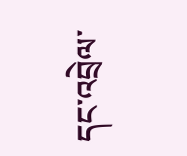དང་འབྲེལ་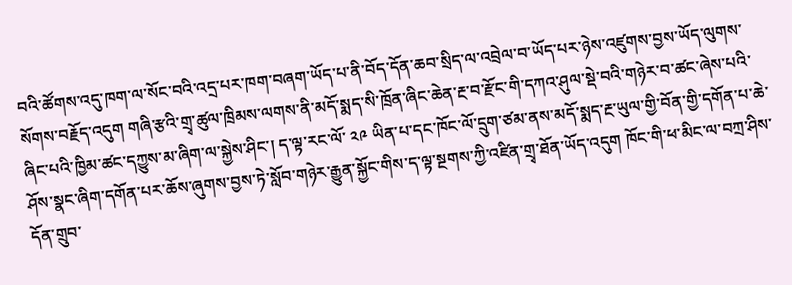བའི་ཚོགས་འདུ་ཁག་ལ་སོང་བའི་འདྲ་པར་ཁག་བཞག་ཡོད་པ་ནི་བོད་དོན་ཆབ་སྲིད་ལ་འབྲེལ་བ་ཡོད་པར་ཉེས་འཛུགས་བྱས་ཡོད་ལུགས་སོགས་བརྗོད་འདུག གཞི་རྩའི་གྲྭ་ཚུལ་ཁྲིམས་ལགས་ནི་མདོ་སྨད་སི་ཁྲོན་ཞིང་ཆེན་རྔ་བ་རྫོང་གི་དཀའ་ཤུལ་སྡེ་བའི་གཉེར་བ་ཚང་ཞེས་པའི་ཞིང་པའི་ཁྱིམ་ཚང་དཀྱུས་མ་ཞིག་ལ་སྐྱེས་ཤིང་། ད་ལྟ་རང་ལོ་ ༢༩ ཡིན་པ་དང་ཁོང་ལོ་དྲུག་ཙམ་ནས་མདོ་སྨད་རྔ་ཡུལ་གྱི་བོན་གྱི་དགོན་པ་ཆེ་ཤོས་སྣང་ཞིག་དགོན་པར་ཆོས་ཞུགས་བྱས་ཏེ་སློབ་གཉེར་རྒྱུན་སྐྱོང་གིས་ད་ལྟ་སྔགས་ཀྱི་འཛིན་གྲྭ་ཐོན་ཡོད་འདུག ཁོང་གི་ཕ་མིང་ལ་བཀྲ་ཤིས་དོན་གྲུབ་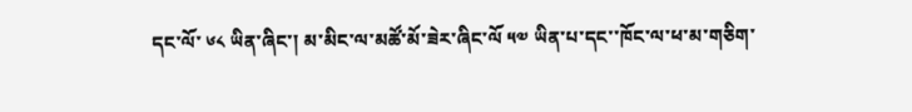དང་ལོ་ ༦༨ ཡིན་ཞིང་། མ་མིང་ལ་མཚོ་མོ་ཟེར་ཞིང་ལོ ༥༧ ཡིན་པ་དང་་ཁོང་ལ་ཕ་མ་གཅིག་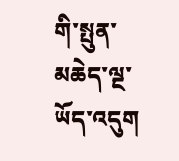གི་སྤུན་མཆེད་ལྔ་ཡོད་འདུག